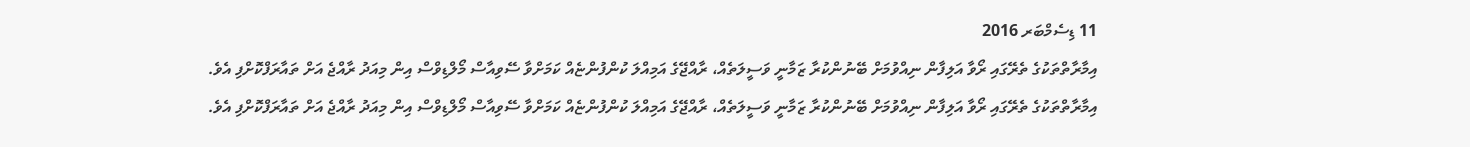11 ޑިސެމްބަރ 2016
އިމާރާތްތަކުގެ ތެރޭގައި ރޯވާ އަލިފާން ނިއްވުމަށް ބޭނުންކުރާ ޒަމާނީ ވަސީލަތެއް، ރާއްޖޭގެ އަމިއްލަ ކުންފުންޏެއް ކަމަށްވާ ސޭވިއާސް މޯލްޑިވްސް އިން މިއަދު ރާއްޖެ އަށް ތައާރަފްކޮށްފި އެވެ.
އިމާރާތްތަކުގެ ތެރޭގައި ރޯވާ އަލިފާން ނިއްވުމަށް ބޭނުންކުރާ ޒަމާނީ ވަސީލަތެއް، ރާއްޖޭގެ އަމިއްލަ ކުންފުންޏެއް ކަމަށްވާ ސޭވިއާސް މޯލްޑިވްސް އިން މިއަދު ރާއްޖެ އަށް ތައާރަފްކޮށްފި އެވެ.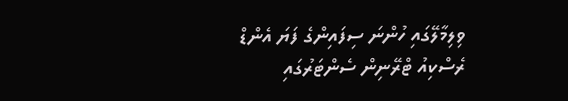ވިލިމާލޭގައި ހުންނަ ސިފައިންގެ ފަޔަ އެންޑް ރެސްކިއު ޓްރޭނިން ސެންޓަރުގައި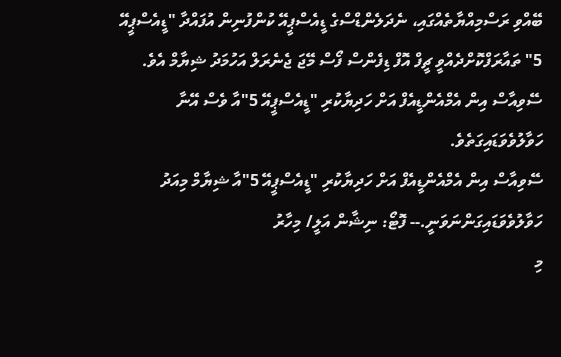ބޭއްވި ރަސްމިއްޔާތެއްގައި، ނެދަލެންޑްސްގެ ޑީއެސްޕީއޭ ކުންފުނިން އުފައްދާ "ޑީއެސްޕީއޭ 5" ތައާރަފްކޮށްދެއްވީ ޗީފް އޮފް ޑިފެންސް ފޯސް މޭޖަ ޖެނެރަލް އަހުމަދު ޝިޔާމް އެވެ. ސޭވިއާސް އިން އެމްއެންޑީއެފް އަށް ހަދިޔާކުރި "ޑީއެސްޕީއޭ 5"އާ ވެސް އޭނާ ހަވާލުވެވަޑައިގަތެވެ.
ސޭވިއާސް އިން އެމްއެންޑީއެފް އަށް ހަދިޔާކުރި "ޑީއެސްޕީއޭ 5"އާ ޝިޔާމް މިއަދު ހަވާލުވެވަޑައިގަންނަވަނީ.-- ފޮޓޯ: ނިޝާން އަލީ/ މިހާރު
މި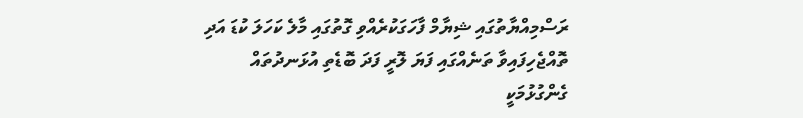ރަސްމިއްޔާތުގައި ޝިޔާމް ފާހަގަކުރެއްވި ގޮތުގައި މާލެ ކަހަލަ ކުޑަ އަދި ތޮއްޖެހިފައިވާ ތަނެއްގައި ފަޔަ ލޮރީ ފަދަ ބޮޑެތި އުޅަނދުތައް ގެންގުޅުމަކީ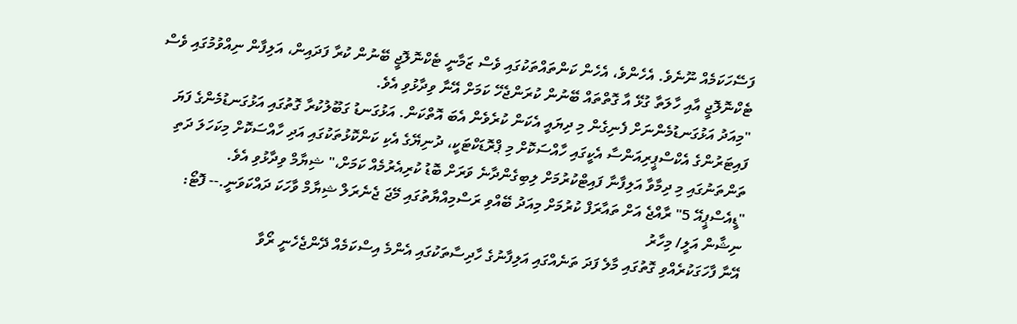ފަސޭހަކަމެއް ނޫނެވެ. އެހެންވެ، އެހެން ކަންތައްތަކުގައި ވެސް ޒަމާނީ ޓެކްނޮލޮޖީ ބޭނުން ކުރާ ފަދައިން، އަލިފާން ނިއްވުމުގައި ވެސް ޓެކްނޮލޮޖީ އާއި ހާލަތާ ގުޅޭ އާ ގޮތްތައް ބޭނުން ކުރަންޖެހޭ ކަމަށް އޭނާ ވިދާޅުވި އެވެ.
"މިއަދު އަޅުގަނޑުމެންނަށް ފެނިގެން މި ދިޔައީ އެކަން ކުރެވެން އެބަ އޮތްކަން. އަޅުގަނޑު ގަބޫލުކުރާ ގޮތުގައި އަޅުގަނޑުމެންގެ ފަޔަ ފައިޓަރުންގެ އެކްސްޕީރިއަންސާ އެކީގައި ހާއްސަކޮށް މި ޕްރޮޑަކްޓަކީ، ދުނިޔޭގެ އެކި ކަންކޮޅުތަކުގައި އަދި ހާއްސަކޮށް މިކަހަލަ ދަތި ތަންތަނުގައި މި ދިމާވާ އަލިފާނާ ފައިޓްކުރުމަށް ލިބިގެންދާނެ ވަރަށް ބޮޑު ކުރިއެރުމެއް ކަމަށް،" ޝިޔާމް ވިދާޅުވި އެވެ.
"ޑީއެސްޕީއޭ 5" ރާއްޖެ އަށް ތައާރަފް ކުރުމަށް މިއަދު ބޭއްވި ރަސްމިއްޔާތުގައި މޭޖަ ޖެނެރަލް ޝިޔާމް ވާހަކަ ދައްކަވަނީ.-- ފޮޓޯ: ނިޝާން އަލީ/ މިހާރު
އޭނާ ފާހަގަކުރެއްވި ގޮތުގައި މާލެ ފަދަ ތަނެއްގައި އަލިފާނުގެ ހާދިސާތަކުގައި އެންމެ އިސްކަމެއް ދޭންޖެހެނީ ރޯވާ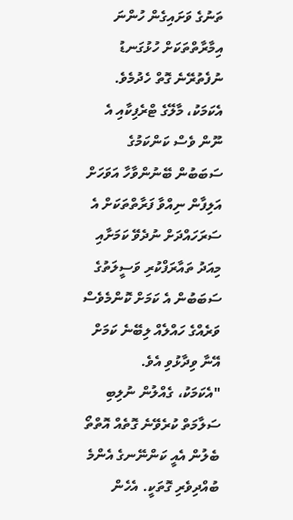ތަނުގެ ވަށައިގެން ހުންނަ އިމާރާތްތަކަށް ހުޅުގަނޑު ނުފެތުރޭނެ ގޮތް ހެދުމެވެ. އެކަމަކު، މާލޭގެ ޓްރެފިކާއި އެ ނޫން ވެސް ކަންކަމުގެ ސަބަބުން ބޭނުންވާހާ އަވަހަށް އަލިފާން ނިއްވާ ފަރާތްތަކަށް އެ ސަރަހައްދަށް ނުދެވޭ ކަމަށާއި މިއަދު ތައާރަފްކުރި ވަސީލަތުގެ ސަބަބުން އެ ކަމަށް ކޮންމެވެސް ވަރެއްގެ ހައްލެއް ލިބޭނެ ކަމަށް އޭނާ ވިދާޅުވި އެވެ.
"އެކަމަކު، ގެއްލުން ނުލިބި ސަލާމަތް ކުރެވޭނެ ގޮތެއް އޮތްތޯ ބެލުން އެއީ ކަންނޭނގެ އެންމެ ބުއްދިވެރި ގޮތަކީ. އެހެން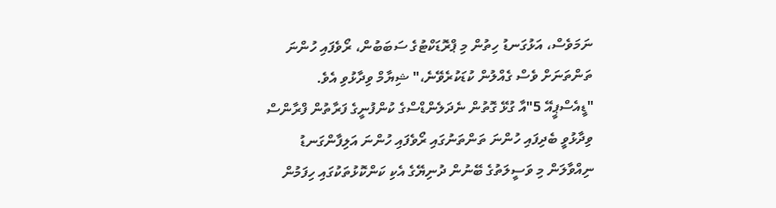ނަމަވެސް، އަޅުގަނޑު ހިތުން މި ޕްރޮޑަކްޓުގެ ސަބަބުން، ރޯވެފައި ހުންނަ ތަންތަނަށް ވެސް ގެއްލުން ކުޑަކުރެވޭނެ،" ޝިޔާމް ވިދާޅުވި އެވެ.
"ޑީއެސްޕީއޭ 5"އާ ގުޅޭ ގޮތުން ނެދަލެންޑްސްގެ ކުންފުނީގެ ފަރާތުން ފްރާންސް ވިދާޅުވީ ބެދިފައި ހުންނަ ތަންތަނުގައި ރޯވެފައި ހުންނަ އަލިފާންގަނޑު ނިއްވާލަން މި ވަސީލަތުގެ ބޭނުން ދުނިޔޭގެ އެކި ކަންކޮޅުތަކުގައި ހިފަމުން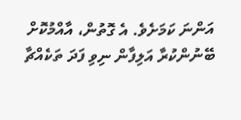އަންނަ ކަމަށެވެ. އެ ގޮތުން، އާއްމުކޮށް ބޭނުންކުރާ އަލިފާން ނިވި ފަދަ ތަކެއްޗާ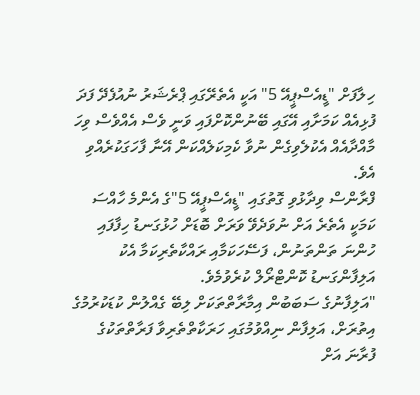ހިލާފަށް "ޑީއެސްޕީއޭ 5" އަކީ އެތެރޭގައި ޕްރެޝަރު ނުއުފެދޭ ފަދަ ފުޅިއެއް ކަމަށާއި އޭގައި ބޭނުންކޮށްފައި ވަނީ ވެސް އެއްވެސް ވިހަ މާއްދާއެއް އެކުލެވިގެން ނުވާ ކެމިކަލެއްކަން އޭނާ ފާހަގަކުރެއްވި އެވެ.
ފްރާންސް ވިދާޅުވި ގޮތުގައި "ޑީއެސްޕީއޭ 5"ގެ އެންމެ ހާއްސަ ކަމަކީ އެތެރެ އަށް ނުވަދެވޭ ވަރަށް ބޮޑަށް ހުޅުގަނޑު ހިފާފައި ހުންނަ ތަންތަނުން، ފަސޭހަކަމާއި ރައްކާތެރިކަމާ އެކު އަލިފާންގަނޑު ކޮންޓްރޯލް ކުރެވުމެވެ.
"އަލިފާނުގެ ސަބަބުން އިމާރާތްތަކަށް ލިބޭ ގެއްލުން ކުޑަކުރުމުގެ އިތުރަށް، އަލިފާން ނިއްވުމުގައި ހަރަކާތްތެރިވާ ފަރާތްތަކުގެ ފުރާނަ އަށް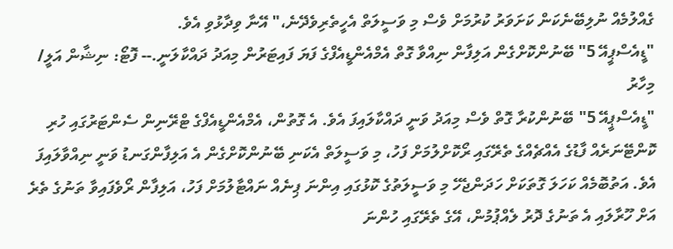ގެއްލުމެއް ނުލިބޭނެކަން ކަށަވަރު ކުރުމަށް ވެސް މި ވަސީލަތް އެހީތެރިވެދޭނެ،" އޭނާ ވިދާޅުވި އެވެ.
"ޑީއެސްޕީއޭ 5" ބޭނުންކޮށްގެން އަލިފާން ނިއްވާ ގޮތް އެމްއެންޑީއެފްގެ ފަޔަ ފައިޓަރުން މިއަދު ދައްކާލަނީ.-- ފޮޓޯ: ނިޝާން އަލީ/ މިހާރު
"ޑީއެސްޕީއޭ 5" ބޭނުންކުރާ ގޮތް ވެސް މިއަދު ވަނީ ދައްކާލައިފަ އެވެ. އެ ގޮތުން، އެމްއެންޑީއެފްގެ ޓްރޭނިން ސެންޓަރުގައި ހުރި ކޮންޓޭނަރެއް ފާޑުގެ އެއްޗެއްގެ ތެރޭގައި ރޯކޮށްލުމަށް ފަހު، މި ވަސީލަތް އެކަނި ބޭނުންކޮށްގެން އެ އަލިފާންގަނޑު ވަނީ ނިއްވާލައިފަ އެވެ. އަތުބޮމެއް ކަހަލަ ގޮތަކަށް ހަދަންޖެހޭ މި ވަސީލަތުގެ ކޮޅުގައި އިންނަ ޕިނެއް ނައްޓާލުމަށް ފަހު، އަލިފާން ރޯވެފައިވާ ތަނުގެ ތެރެ އަށް ހޫރާލައި އެ ތަނުގެ ދޮރު ލެއްޕުމުން، އޭގެ ތެރޭގައި ހުންނަ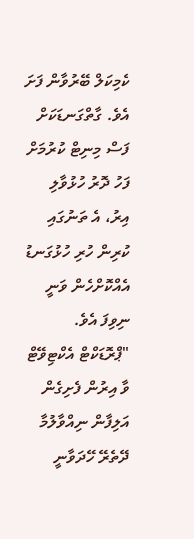ކެމިކަލް ބޭރުވާން ފަށަ އެވެ. ގާތްގަނޑަކަށް ފަސް މިނިޓް ކުރުމަށް ފަހު ދޮރު ހުޅުވާލި އިރު، އެ ތަނުގައި ކުރިން ހުރި ހުޅުގަނޑު އެއްކޮށްހެން ވަނީ ނިވިފަ އެވެ.
"ޕްރޮޑަކްޓް އެކްޓިވޭޓް ވާ އިރުން ފެށިގެން އަލިފާން ނިއްވާލުމާ ދޭތެރޭ ހޭދަވާނީ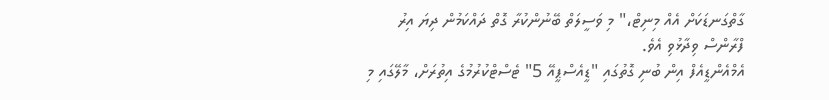ގާތްގަނޑަކަށް އެއް މިނިޓް،" މި ވަސީލަތް ބޭނުންކުރާ ގޮތް ދައްކަމުން ދިޔަ އިރު ފްރާންސް ވިދާޅުވި އެވެ.
އެމްއެންޑީއެފް އިން ބުނި ގޮތުގައި "ޑީއެސްޕީއޭ 5" ޓެސްޓްކުރުމުގެ އިތުރަށް، މާލޭގައި މި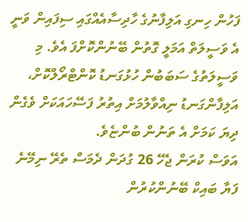ފަހުން ހިނގި އަލިފާނުގެ ހާދިސާއެއްގައި ސިފައިން ވަނީ އެ ވަސީލަތް އަމަލީ ގޮތުން ބޭނުންކޮށްފަ އެވެ. މި ވަސީލަތުގެ ސަބަބުން ހުޅުގަނޑު ކޮންޓްރޯލްކޮށް، އަލިފާންގަނޑު ނިއްވާލުމަށް އިތުރު ފަސޭހައަކަށް ވެގެން ދިޔަ ކަމަށް އެ ތަނުން ބުންޏެވެ.
އަވަސް ކުރަން ޖެހޭ 26 ގުދަން ދެމަސް ތެރޭ ނިމޭނެ
ފަޔާ ބައިކް ބޭނުންކުރުން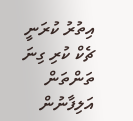އިތުރު ކުރަނީ
ޗެކް ކުރި ގިނަ ތަންތަން އަލިފާނުން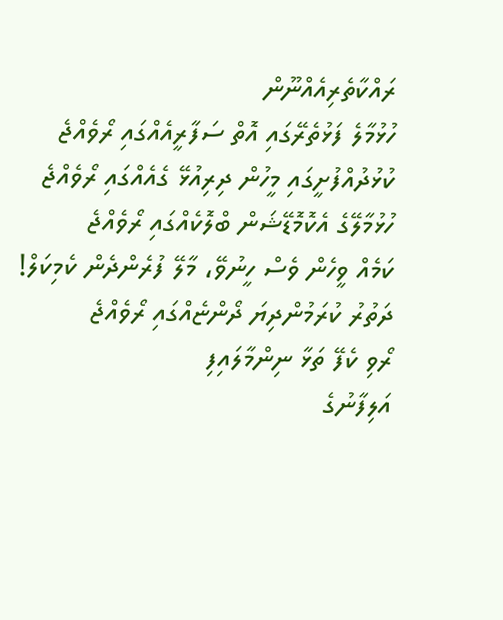ރައްކާތެރިއެއްނޫން
ހުޅުމާލެ ފަޅުތެރޭގައި އޮތް ސަފާރީއެއްގައި ރޯވެއްޖެ
ކުޅުދުއްފުށީގައި މީހުން ދިރިއުޅޭ ގެއެއްގައި ރޯވެއްޖެ
ހުޅުމާލޭގެ އެކޮމޮޑޭޝަން ބްލޮކެއްގައި ރޯވެއްޖެ
ކަމެއް ވީހެން ވެސް ހީނުވޭ، މާލޭ ފުރެންދެން ކެމިކަލް!
ދަތުރު ކުރަމުންދިޔަ ދޯންޏެއްގައި ރޯވެއްޖެ
ރޯވި ކެފޭ ތަޅާ ނިންމާލައިފި
އަލިފާނުގެ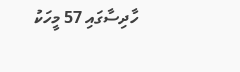ހާދިސާގައި 57 މީހަކު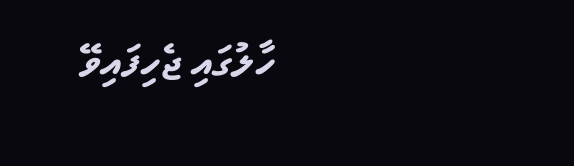ހާލުގައި ޖެހިފައިވޭ